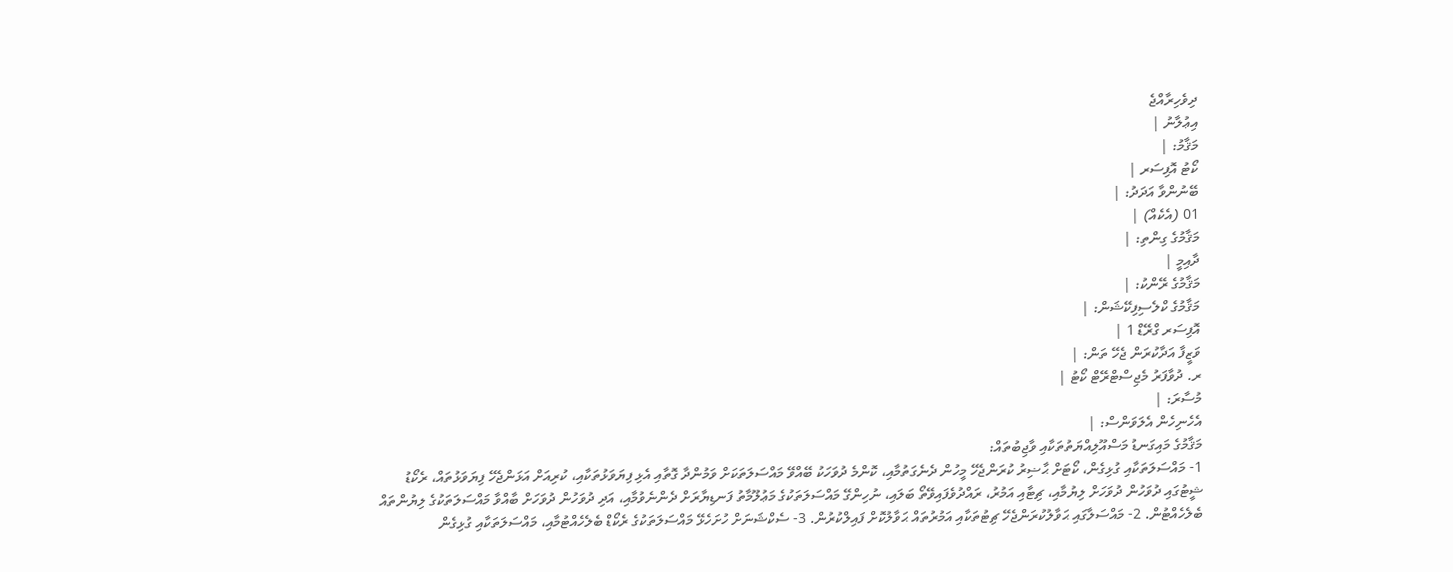ދިވެހިރާއްޖެ
އިޢުލާނު |
މަޤާމު: |
ކޯޓު އޮފިސަރ |
ބޭނުންވާ އަދަދު: |
01 (އެކެއް) |
މަޤާމުގެ ގިންތި: |
ދާއިމީ |
މަޤާމުގެ ރޭންކު: |
މަޤާމުގެ ކްލެސިފިކޭޝަން: |
އޮފިސަރ ގްރޭޑް 1 |
ވަޒީފާ އަދާކުރަން ޖެހޭ ތަން: |
ރ. ދުވާފަރު މެޖިސްޓްރޭޓް ކޯޓު |
މުސާރަ: |
އެހެނިހެން އެލަވަންސް: |
މަޤާމުގެ މައިގަނޑު މަސްއޫލިއްޔަތުތަކާއި ވާޖިބުތައް:
1- މައްސަލަތަކާއި ގުޅިގެން، ކޯޓަށް ޙާޟިރު ކުރަންޖެހޭ މީހުން ދެނެގަތުމާއި، ކޮންމެ ދުވަހަކު ބޭއްވޭ މައްސަލަތަކަށް ވަމުންދާ ގޮތާއި އެޅި ފިޔަވަޅުތަކާއި، ކުރިއަށް އަޅަންޖެހޭ ފިޔަވަޅުތައް، ރެކޯޑު ޝީޓުގައި ދުވަހުން ދުވަހަށް ލިޔުމާއި، ޗިޓާއި އަމުރު، ރައްދުވެފައިވޭތޯ ބަލައި، ނުހިންގޭ މައްސަލަތަކުގެ މަޢުލޫމާތު ފަނޑިޔާރަށް ދެންނެވުމާއި، އަދި ދުވަހުން ދުވަހަށް ބާއްވާ މައްސަލަތަކުގެ ލިޔުންތައް ބެލެހެއްޓުން. 2- މައްސަލާގައި ޙަވާލުކުރަންޖެހޭ ޗިޓުތަކާއި އަމުރުތައް ޙަވާލުކޮށް ފައިލްކުރުން. 3- ސެކްޝަނަށް ހުށަހެޅޭ މައްސަލަތަކުގެ ރެކޯޑް ބެލެހެއްޓުމާއި، މައްސަލަތަކާއި ގުޅިގެން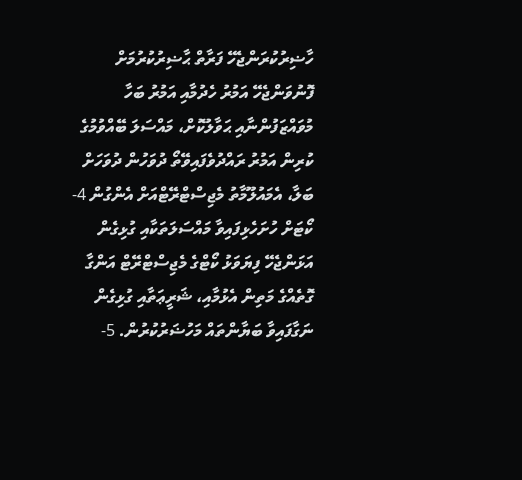ހާޟިރުކުރަންޖެހޭ ފަރާތް ޙާޟިރުކުރުމަށް ފޮނުވަންޖެހޭ އަމުރު ހެދުމާއި އަމުރު ބަހާ މުވައްޒަފުންނާއި ޙަވާލުކޮށް، މައްސަލަ ބޭއްވުމުގެ ކުރިން އަމުރު ރައްދުވެފައިވޭތޯ ދުވަހުން ދުވަހަށް ބަލާ، އެމައުލޫމާތު މެޖިސްޓްރޭޓްއަށް އެންގުން 4- ކޯޓަށް ހުށަހެޅިފައިވާ މައްސަލަތަކާއި ގުޅިގެން އަޅަންޖެހޭ ފިޔަވަޅު ކޯޓްގެ މެޖިސްޓްރޭޓް އަންގާ ގޮތެއްގެ މަތިން އެޅުމާއި، ޝަރީޢަތާއި ގުޅިގެން ނަގާފައިވާ ބަޔާންތައް މަހުޟަރުކުރުން. 5-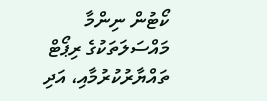ކޯޓުން ނިންމާ މައްސަލަތަކުގެ ރިޕޯޓް ތައްޔާރުކުރުމާއި، އަދި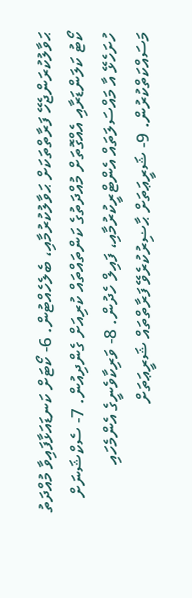ޙަވާލުކުރަންޖެހޭ ފަރާތްތަކަށް ޙަވާލުކުރުމާއި، ބެލެހެއްޓުން. 6- ކޯޓަށް ކަނޑައަޅާފައިވާ މުއްދަތު ކޯޓު ކަލަންޑަރާއި އެއްގޮތަށް މުއްދަތުގެ ކަންތައްތައް ކުރިއަށް ގެންދިއުން. 7- ސެކްޝަނަށް ހުށަހެޅޭ އާ މައްސަލަތައް އެންޓްރީކުރުމާއި، ފައިލް ހެދުން. 8- ވަރިކާވެނީގެ އެންމެހައި މަސައްކަތްކުރުން. 9- ޝަރީޢަތަށް ޙާޟިރުކުރެވޭ ފަރާތްތައް ޝަރީޢަތަށް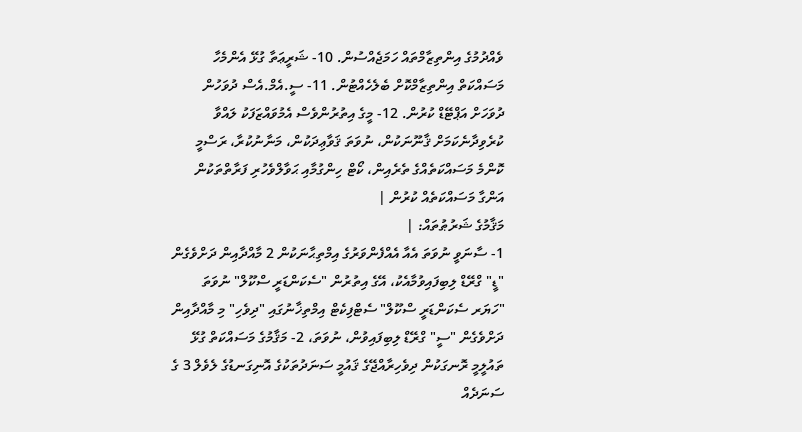ވެއްދުމުގެ އިންތިޒާމްތައް ހަމަޖެއްސުން. 10- ޝަރީޢަތާ ގުޅޭ އެންމެހާ މަސައްކަތް އިންތިޒާމްކޮށް ބެލެހެއްޓުން. 11- ސީ.އެމް.އެސް ދުވަހުން ދުވަހަށް އަޕްޓޭޑް ކުރުން. 12- މީގެ އިތުރުންވެސް އެމުވައްޒަފަކު ލައްވާ ކުރެވިދާނެކަމަށް ޤާނޫނަކުން، ނުވަތަ ޤަވާޢިދަކުން، މަނާނުކުރާ، ރަސްމީ ކޮންމެ މަސައްކަތެއްގެ ތެރެއިން، ކޯޓް ހިންގުމާއި ޙަވާލްވެހުރި ފަރާތްތަކުން އަންގާ މަސައްކަތެއް ކުރުން |
މަޤާމުގެ ޝަރުޠުތައް: |
1- ސާނަވީ ނުވަތަ އެއާ އެއްފެންވަރުގެ އިމްތިޙާނަކުން 2 މާއްދާއިން ދަށްވެގެން "ޑީ" ގްރޭޑް ލިބިފައިވުމާއެކު، އޭގެ އިތުރުން "ސެކަންޑަރީ ސްކޫލް" ނުވަތަ "ހަޔަރ ސެކަންޑަރީ ސްކޫލް" ސެޓްފިކެޓް އިމްތިޚާނުގައި "ދިވެހި" މި މާއްދާއިން ދަށްވެގެން "ސީ" ގްރޭޑް ލިބިފައިވުން، ނުވަތަ، 2- މަޤާމުގެ މަސައްކަތް ގުޅޭ ތައުލީމީ ރޮނގަކުން ދިވެހިރާއްޖޭގެ ޤައުމީ ސަނަދުތަކުގެ އޮނިގަނޑުގެ ލެވެލް 3 ގެ ސަނަދެއް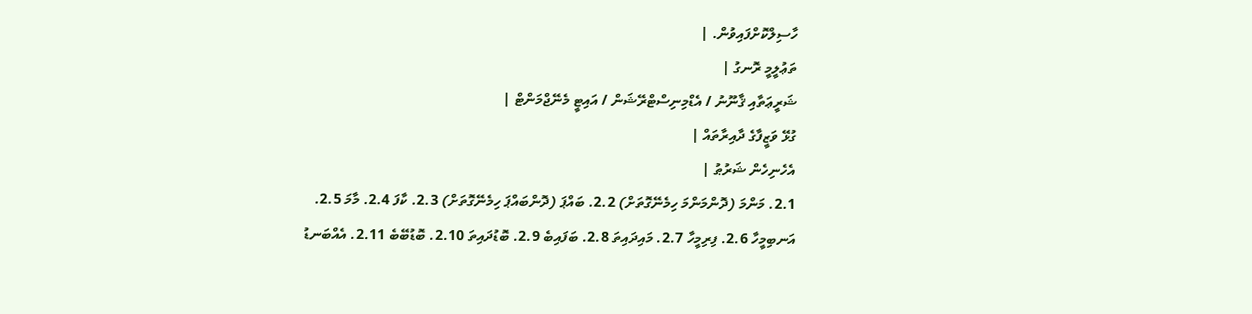ހާސިލްކޮށްފައިވުން. |
ތަޢުލީމީ ރޮނގު |
ޝަރީޢަތާއި ޤާނޫނު / އެޑްމިނިސްޓްރޭޝަން / އައިޓީ މެނޭޖްމަންޓް |
ގުޅޭ ވަޒީފާގެ ދާއިރާތައް |
އެހެނިހެން ޝަރުޠު |
2.1. މަންމަ (ދޮންމަންމަ ހިމެނޭގޮތަށް) 2.2. ބައްޕަ (ދޮންބައްޕަ ހިމެނޭގޮތަށް) 2.3. ކާފަ 2.4. މާމަ 2.5. އަނބިމީހާ 2.6. ފިރިމީހާ 2.7. މައިދައިތަ 2.8. ބަފައިބެ 2.9. ބޮޑުދައިތަ 2.10. ބޮޑުބޭބެ 2.11. އެއްބަނޑު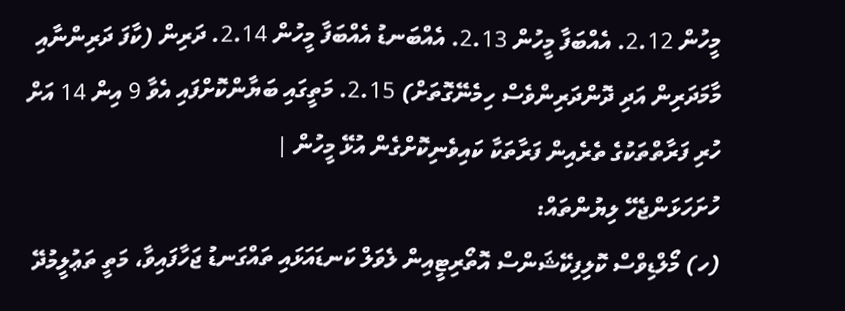މީހުން 2.12. އެއްބަފާ މީހުން 2.13. އެއްބަނޑު އެއްބަފާ މީހުން 2.14. ދަރިން (ކާފަ ދަރިންނާއި މާމަދަރިން އަދި ދޮންދަރިންވެސް ހިމެނޭގޮތަށް) 2.15. މަތީގައި ބަޔާންކޮށްފައި އެވާ 9 އިން 14 އަށް ހުރި ފަރާތްތަކުގެ ތެރެއިން ފަރާތަކާ ކައިވެނިކޮށްގެން އުޅޭ މީހުން |
ހުށަހަޅަންޖެހޭ ލިޔުންތައް:
(ހ) މޯލްޑިވްސް ކޮލިފިކޭޝަންސް އޮތޯރިޓީއިން ލެވަލް ކަނޑައަޅައި ތައްގަނޑު ޖަހާފައިވާ، މަތީ ތަޢުލީމުދޭ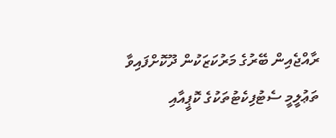ރާއްޖެއިން ބޭރުގެ މަރުކަޒަކުން ދޫކޮށްފައިވާ ތަޢުލީމީ ސެޓުފިކެޓުތަކުގެ ކޮޕީއާއި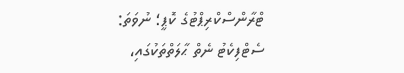ޓްރާންސްކްރިޕްޓުގެ ކޮޕީ؛ ނުވަތަ: ސެޓްފިކެޓު ނެތް ޙާލަތްތަކުގައި،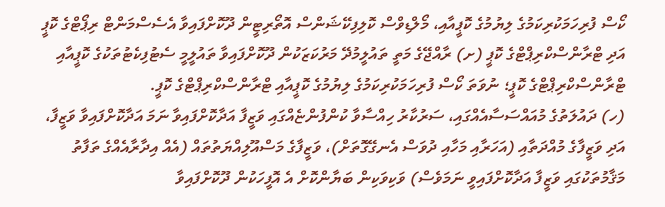ކޯސް ފުރިހަމަކުރިކަމުގެ ލިޔުމުގެ ކޮޕީއާއި، މޯލްޑިވްސް ކޮލިފިކޭޝަންސް އޮތޯރިޓީން ދޫކޮށްފައިވާ އެސެސްމަންޓް ރިޕޯޓްގެ ކޮޕީ އަދި ޓްރާންސްކްރިޕްޓްގެ ކޮޕީ (ށ) ރާއްޖޭގެ މަތީ ތައުލީމުދޭ މަރުކަޒަކުން ދޫކޮށްފައިވާ ތައުލީމީ ސެޓުފިކެޓުތަކުގެ ކޮޕީއާއި ޓްރާންސްކްރިޕްޓްގެ ކޮޕީ؛ ނުވަތަ ކޯސް ފުރިހަމަކުރިކަމުގެ ލިޔުމުގެ ކޮޕީއާއި ޓްރާންސްކްރިޕްޓްގެ ކޮޕީ.
(ހ) ދައުލަތުގެ މުއައްސަސާއެއްގައި، ސަރުކާރު ހިއްސާވާ ކުންފުންޏެއްގައި ވަޒީފާ އަދާކޮށްފައިވާ ނަމަ އަދާކޮށްފައިވާ ވަޒީފާ، އަދި ވަޒީފާގެ މުއްދަތާއި (އަހަރާއި މަހާއި ދުވަސް އެނގޭގޮތަށް)، ވަޒީފާގެ މަސްއޫލިއްޔަތުތައް (އެއް އިދާރާއެއްގެ ތަފާތު މަޤާމުތަކުގައި ވަޒީފާ އަދާކޮށްފައިވީ ނަމަވެސް) ވަކިވަކިން ބަޔާންކޮށް އެ އޮފީހަކުން ދޫކޮށްފައިވާ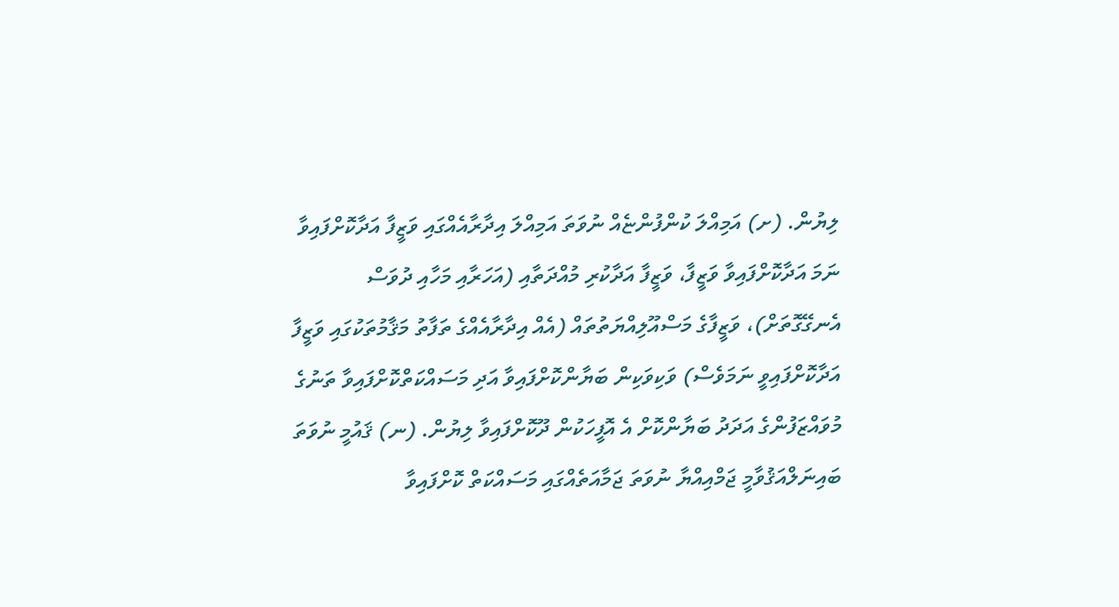ލިޔުން. (ށ) އަމިއްލަ ކުންފުންޏެއް ނުވަތަ އަމިއްލަ އިދާރާއެއްގައި ވަޒީފާ އަދާކޮށްފައިވާ ނަމަ އަދާކޮށްފައިވާ ވަޒީފާ، ވަޒީފާ އަދާކުރި މުއްދަތާއި (އަހަރާއި މަހާއި ދުވަސް އެނގޭގޮތަށް)، ވަޒީފާގެ މަސްއޫލިއްޔަތުތައް (އެއް އިދާރާއެއްގެ ތަފާތު މަޤާމުތަކުގައި ވަޒީފާ އަދާކޮށްފައިވީ ނަމަވެސް) ވަކިވަކިން ބަޔާންކޮށްފައިވާ އަދި މަސައްކަތްކޮށްފައިވާ ތަނުގެ މުވައްޒަފުންގެ އަދަދު ބަޔާންކޮށް އެ އޮފީހަކުން ދޫކޮށްފައިވާ ލިޔުން. (ނ) ޤައުމީ ނުވަތަ ބައިނަލްއަޤުވާމީ ޖަމްއިއްޔާ ނުވަތަ ޖަމާއަތެއްގައި މަސައްކަތް ކޮށްފައިވާ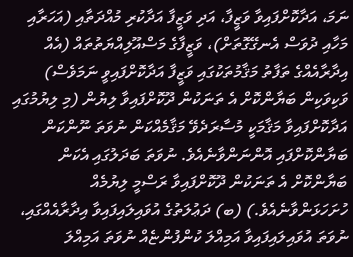ނަމަ، އަދާކޮށްފައިވާ ވަޒީފާ، އަދި ވަޒީފާ އަދާކުރި މުއްދަތާއި (އަހަރާއި މަހާއި ދުވަސް އެނގޭގޮތަށް)، ވަޒީފާގެ މަސްއޫލިއްޔަތުތައް (އެއް އިދާރާއެއްގެ ތަފާތު މަޤާމުތަކުގައި ވަޒީފާ އަދާކޮށްފައިވީ ނަމަވެސް) ވަކިވަކިން ބަޔާންކޮށް އެ ތަނަކުން ދޫކޮށްފައިވާ ލިޔުން (މި ލިޔުމުގައި އަދާކޮށްފައިވާ މަޤާމަކީ މުސާރަދެވޭ މަޤާމެއްކަން ނުވަތަ ނޫންކަން ބަޔާންކޮށްފައި އޮންނަންވާނެއެވެ. ނުވަތަ ބަދަލުގައި އެކަން ބަޔާންކޮށް އެ ތަނަކުން ދޫކޮށްފައިވާ ރަސްމީ ލިޔުމެއް ހުށަހަޅަންވާނެއެވެ.) (ބ) ދަޢުލަތުގެ އުވައިލައިފައިވާ އިދާރާއެއްގައި، ނުވަތަ އުވައިލައިފައިވާ އަމިއްލަ ކުންފުންޏެއް ނުވަތަ އަމިއްލަ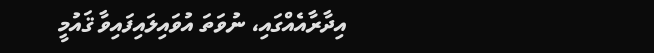އިދާރާއެއްގައި، ނުވަތަ އުވައިލައިފައިވާ ޤައުމީ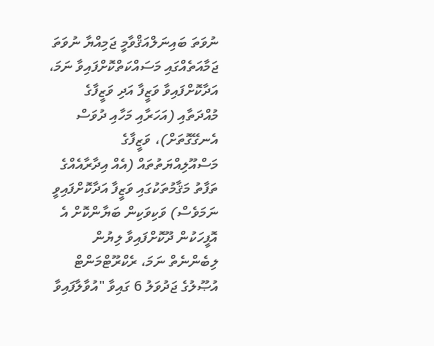ނުވަތަ ބައިނަލްއަޤްވާމީ ޖަމިއްޔާ ނުވަތަ ޖަމާއަތެއްގައި މަސައްކަތްކޮށްފައިވާ ނަމަ، އަދާކޮށްފައިވާ ވަޒީފާ އަދި ވަޒީފާގެ މުއްދަތާއި (އަހަރާއި މަހާއި ދުވަސް އެނގޭގޮތަށް)، ވަޒީފާގެ މަސްއޫލިއްޔަތުތައް (އެއް އިދާރާއެއްގެ ތަފާތު މަޤާމުތަކުގައި ވަޒީފާ އަދާކޮށްފައިވީ ނަމަވެސް) ވަކިވަކިން ބަޔާންކޮށް އެ އޮފީހަކުން ދޫކޮށްފައިވާ ލިޔުން ލިބެންނެތް ނަމަ، ރެކްރޫޓްމަންޓް އުޞޫލުގެ ޖަދުވަލު 6 ގައިވާ "އުވާލާފައިވާ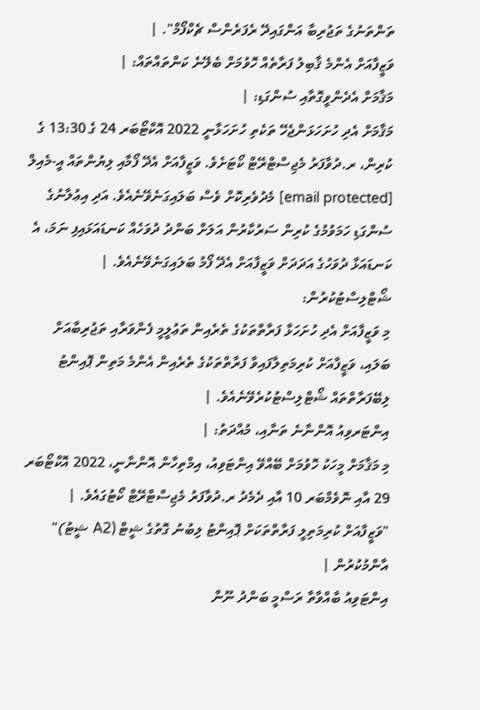ތަންތަނުގެ ތަޖުރިބާ އަންގައިދޭ ރެފަރެންސް ޗެކްފޯމް". |
ވަޒީފާއަށް އެންމެ ޤާބިލު ފަރާތެއް ހޮވުމަށް ބެލޭނެ ކަންތައްތައް: |
މަޤާމަށް އެދެންވީގޮތާއި ސުންގަޑި: |
މަޤާމަށް އެދި ހުށަހަޅަންޖެހޭ ތަކެތި ހުށަހަޅާނީ 2022 އޮކްޓޯބަރ 24 ގެ 13:30 ގެ ކުރިން، ރ.ދުވާފަރު މެޖިސްޓްރޭޓް ކޯޓަށެވެ. ވަޒީފާއަށް އެދޭ ފޯމާއި ލިޔުންތައް އީ-މެއިލް [email protected] މެދުވެރިކޮށް ވެސް ބަލައިގަނެވޭނެއެވެ. އަދި އިޢުލާނުގެ ސުންގަޑި ހަމަވުމުގެ ކުރިން ސަރުކާރުން އަލަށް ބަންދު ދުވަހެއް ކަނޑައަޅައިފި ނަމަ، އެ ކަނޑައަޅާ ދުވަހުގެ އަދަދަށް ވަޒީފާއަށް އެދޭ ފޯމު ބަލައިގަނެވޭނެއެވެ. |
ޝޯޓްލިސްޓުކުރުން:
މި ވަޒީފާއަށް އެދި ހުށަހަޅާ ފަރާތްތަކުގެ ތެރެއިން ތަޢުލީމީ ފެންވަރާއި ތަޖުރިބާއަށް ބަލައި، ވަޒީފާއަށް ކުރިމަތިލާފައިވާ ފަރާތްތަކުގެ ތެރެއިން އެންމެ މަތިން ޕޮއިންޓު ލިބޭފަރާތްތައް ޝޯޓްލިސްޓުކުރެވޭނެއެވެ. |
އިންޓަރވިއު އޮންނާނެ ތަނާއި، މުއްދަތު: |
މި މަޤާމަށް މީހަކު ހޮވުމަށް ބޭއްވޭ އިންޓަވިއު، އިމްތިހާން އޮންނާނީ، 2022 އޮކްޓޯބަރ 29 އާއި ނޮވެމްބަރ 10 އާއި ދެމެދު ރ.ދުވާފަރު މެޖިސްޓްރޭޓް ކޯޓުގައެވެ. |
"ވަޒީފާއަށް ކުރިމަތިލީ ފަރާތްތަކަށް ޕޮއިންޓު ލިބުނު ގޮތުގެ ޝީޓް (A2 ޝީޓު)" އާންމުކުރުން |
އިންޓަވިއު ބާއްވާތާ ރަސްމީ ބަންދު ނޫން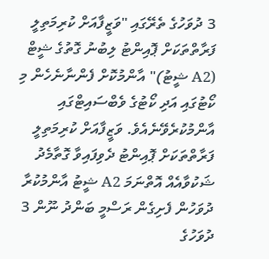3 ދުވަހުގެ ތެރޭގައި "ވަޒީފާއަށް ކުރިމަތިލީ ފަރާތްތަކަށް ޕޮއިންޓު ލިބުނު ގޮތުގެ ޝީޓް (A2 ޝީޓު)" އާންމުކޮށް ފެންނާނެހެން މި ކޯޓުގައި އަދި ކޯޓުގެ ވެބްސައިޓްގައި އާންމުކުރެވޭނެއެވެ. ވަޒީފާއަށް ކުރިމަތިލީ ފަރާތްތަކަށް ޕޮއިންޓު ދެވިފައިވާ ގޮތާމެދު ޝަކުވާއެއް އޮތްނަމަ A2 ޝީޓު އާންމުކުރާ ދުވަހުން ފެށިގެން ރަސްމީ ބަންދު ނޫން 3 ދުވަހުގެ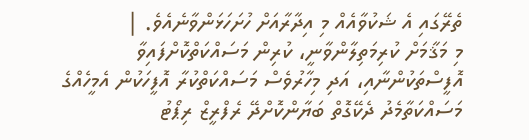ތެރޭގައި އެ ޝަކުވާއެއް މި އިދާރާއަށް ހުށަހަޅަންވާނެއެވެ. |
މި މަޤާމަށް ކުރިމަތިލާންވާނީ، ކުރިން މަސައްކަތްކޮށްފައިވާ އޮފީސްތަކުންނާއި، އަދި މިހާރުވެސް މަސައްކަތްކުރާ އޮފީހަކުން އެމީހެއްގެ މަސައްކަތާމެދު ދެކޭގޮތް ބަޔާންކޮށްދޭ ރެފްރީޒް ރިޕޯޓު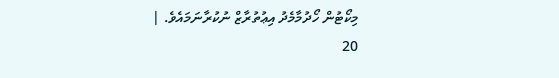މިކޯޓުން ހޯދުމާމެދު އިޢުތުރާޒް ނުކުރާނަމައެވެ. |
20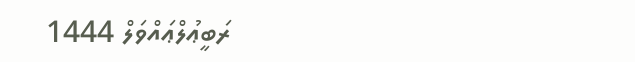ރަބީޢުލްޢައްވަލް 1444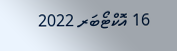16 އޮކްޓޯބަރ 2022